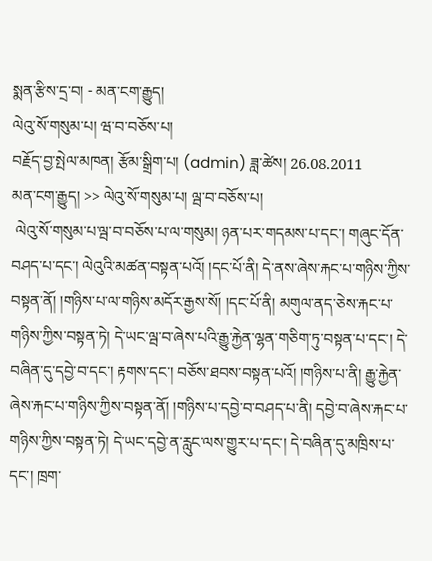སྨན་རྩིས་དྲ་བ། - མན་ངག་རྒྱུད།
ལེའུ་སོ་གསུམ་པ། ཝ་བ་བཅོས་པ།
བརྗོད་བྱ་སྤེལ་མཁན། རྩོམ་སྒྲིག་པ། (admin) ཟླ་ཚེས། 26.08.2011
མན་ངག་རྒྱུད། >> ལེའུ་སོ་གསུམ་པ། ལྦ་བ་བཅོས་པ།
 ལེའུ་སོ་གསུམ་པ་ལྦ་བ་བཅོས་པ་ལ་གསུམ། ཉན་པར་གདམས་པ་དང་། གཞུང་དོན་བཤད་པ་དང་། ལེའུའི་མཚན་བསྟན་པའོ། །དང་པོ་ནི། དེ་ནས་ཞེས་རྐང་པ་གཉིས་ཀྱིས་བསྟན་ནོ། །གཉིས་པ་ལ་གཉིས་མདོར་རྒྱས་སོ། །དང་པོ་ནི། མགུལ་ནད་ཅེས་རྐང་པ་གཉིས་ཀྱིས་བསྟན་ཏེ། དེ་ཡང་ལྦ་བ་ཞེས་པའི་རྒྱུ་རྐྱེན་ལྷན་གཅིག་ཏུ་བསྟན་པ་དང་། དེ་བཞིན་དུ་དབྱེ་བ་དང་། རྟགས་དང་། བཅོས་ཐབས་བསྟན་པའོ། །གཉིས་པ་ནི། རྒྱུ་རྐྱེན་ཞེས་རྐང་པ་གཉིས་ཀྱིས་བསྟན་ནོ། །གཉིས་པ་དབྱེ་བ་བཤད་པ་ནི། དབྱེ་བ་ཞེས་རྐང་པ་གཉིས་ཀྱིས་བསྟན་ཏེ། དེ་ཡང་དབྱེ་ན་རླུང་ལས་གྱུར་པ་དང་། དེ་བཞིན་དུ་མཁྲིས་པ་དང་། ཁྲག་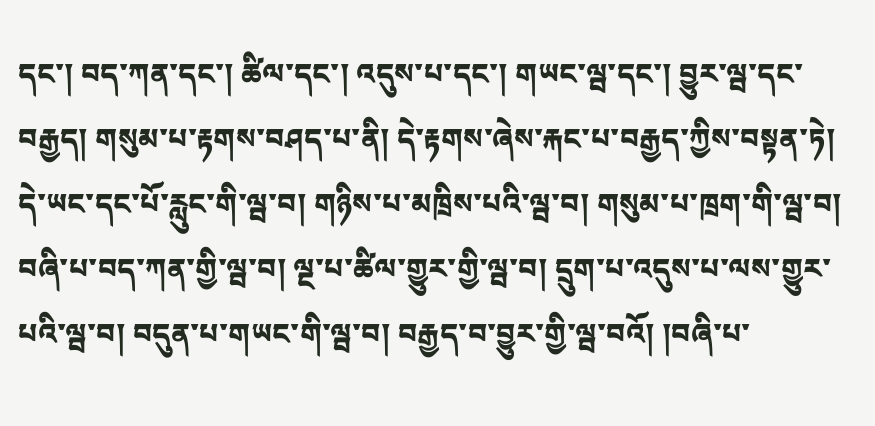དང་། བད་ཀན་དང་། ཚིལ་དང་། འདུས་པ་དང་། གཡང་ལྦ་དང་། བྱུར་ལྦ་དང་བརྒྱད། གསུམ་པ་རྟགས་བཤད་པ་ནི། དེ་རྟགས་ཞེས་རྐང་པ་བརྒྱད་ཀྱིས་བསྟན་ཏེ། དེ་ཡང་དང་པོ་རླུང་གི་ལྦ་བ། གཉིས་པ་མཁྲིས་པའི་ལྦ་བ། གསུམ་པ་ཁྲག་གི་ལྦ་བ། བཞི་པ་བད་ཀན་གྱི་ལྦ་བ། ལྔ་པ་ཚིལ་གྱུར་གྱི་ལྦ་བ། དྲུག་པ་འདུས་པ་ལས་གྱུར་པའི་ལྦ་བ། བདུན་པ་གཡང་གི་ལྦ་བ། བརྒྱད་བ་བྱུར་གྱི་ལྦ་བའོ། །བཞི་པ་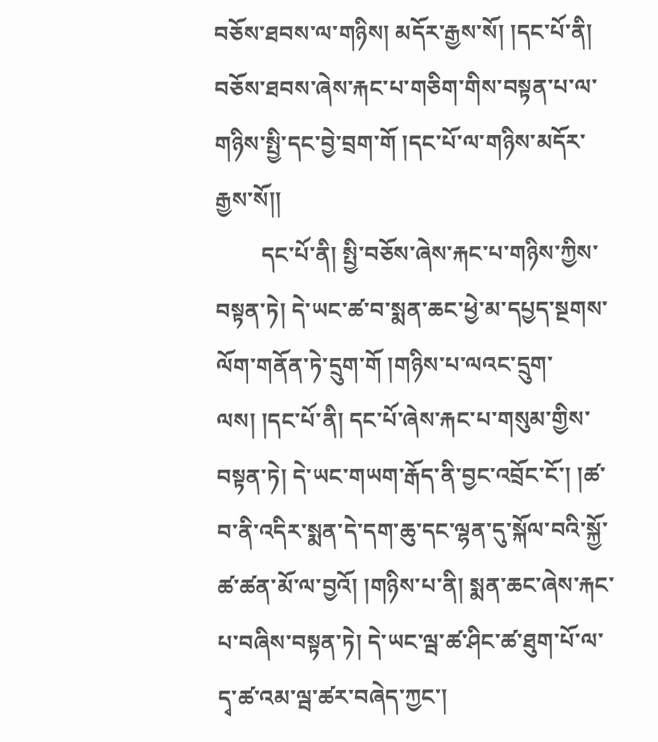བཅོས་ཐབས་ལ་གཉིས། མདོར་རྒྱས་སོ། །དང་པོ་ནི། བཅོས་ཐབས་ཞེས་རྐང་པ་གཅིག་གིས་བསྟན་པ་ལ་གཉིས་སྤྱི་དང་བྱེ་བྲག་གོ །དང་པོ་ལ་གཉིས་མདོར་རྒྱས་སོ།།
        དང་པོ་ནི། སྤྱི་བཅོས་ཞེས་རྐང་པ་གཉིས་ཀྱིས་བསྟན་ཏེ། དེ་ཡང་ཚ་བ་སྨན་ཆང་ཕྱེ་མ་དཔྱད་སྔགས་ལོག་གནོན་ཏེ་དྲུག་གོ །གཉིས་པ་ལའང་དྲུག་ལས། །དང་པོ་ནི། དང་པོ་ཞེས་རྐང་པ་གསུམ་གྱིས་བསྟན་ཏེ། དེ་ཡང་གཡག་རྒོད་ནི་བྱང་འབྲོང་ངོ་། །ཚ་བ་ནི་འདིར་སྨན་དེ་དག་ཆུ་དང་ལྷན་དུ་སྐོལ་བའི་སྐྱོ་ཚ་ཚན་མོ་ལ་བྱའོ། །གཉིས་པ་ནི། སྨན་ཆང་ཞེས་རྐང་པ་བཞིས་བསྟན་ཏེ། དེ་ཡང་ལྦ་ཚ་ཤིང་ཚ་ཐུག་པོ་ལ་དྭ་ཚ་འམ་ལྦ་ཚར་བཞེད་ཀྱང་།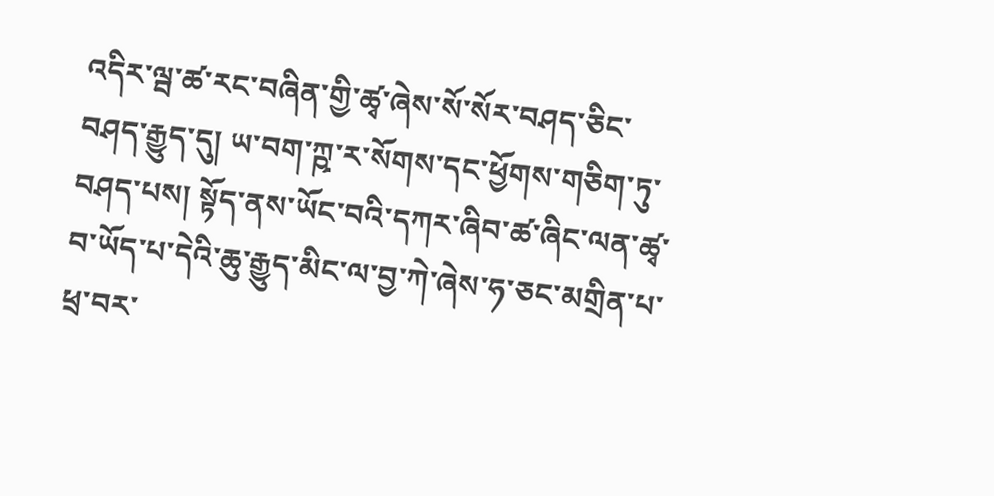འདིར་ལྦ་ཚ་རང་བཞིན་གྱི་ཚྭ་ཞེས་སོ་སོར་བཤད་ཅིང་བཤད་རྒྱུད་དུ། ཡ་བག་ཀྵ་ར་སོགས་དང་ཕྱོགས་གཅིག་ཏུ་བཤད་པས། སྟོད་ནས་ཡོང་བའི་དཀར་ཞིབ་ཚ་ཞིང་ལན་ཚྭ་བ་ཡོད་པ་དེའི་ཆུ་རྒྱུད་མིང་ལ་བྱ་ཀེ་ཞེས་ཧ་ཅང་མགྲིན་པ་ཕྲ་བར་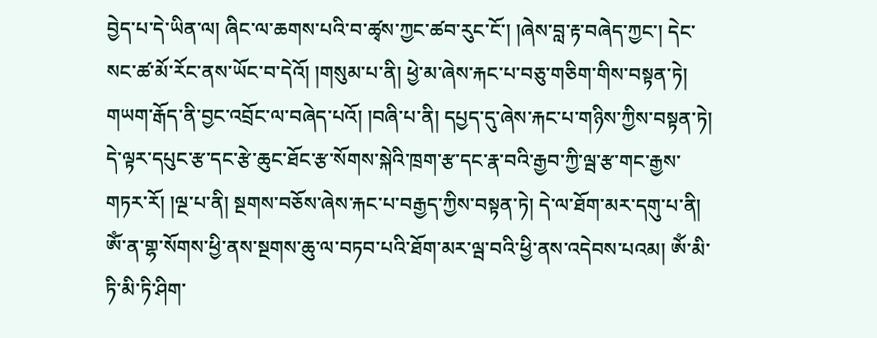བྱེད་པ་དེ་ཡིན་ལ། ཞིང་ལ་ཆགས་པའི་བ་ཚྭས་ཀྱང་ཚབ་རུང་ངོ་། །ཞེས་བླ་རྟ་བཞེད་ཀྱང་། དེང་སང་ཚ་མོ་རོང་ནས་ཡོང་བ་དེའོ། །གསུམ་པ་ནི། ཕྱེ་མ་ཞེས་རྐང་པ་བཅུ་གཅིག་གིས་བསྟན་ཏེ། གཡག་རྒོད་ནི་བྱང་འབྲོང་ལ་བཞེད་པའོ། །བཞི་པ་ནི། དཔྱད་དུ་ཞེས་རྐང་པ་གཉིས་ཀྱིས་བསྟན་ཏེ། དེ་ལྟར་དཔུང་རྩ་དང་རྩེ་ཆུང་ཐོང་རྩ་སོགས་སྐེའི་ཁྲག་རྩ་དང་རྣ་བའི་རྒྱབ་ཀྱི་ལྦ་རྩ་གང་རྒྱས་གཏར་རོ། །ལྔ་པ་ནི། སྔགས་བཅོས་ཞེས་རྐང་པ་བརྒྱད་ཀྱིས་བསྟན་ཏེ། དེ་ལ་ཐོག་མར་དགུ་པ་ནི། ཨོཾ་ན་གྷ་སོགས་ཕྱི་ནས་སྔགས་ཆུ་ལ་བཏབ་པའི་ཐོག་མར་ལྦ་བའི་ཕྱི་ནས་འདེབས་པའམ། ཨོཾ་མི་ཏི་མི་ཏི་ཤིག་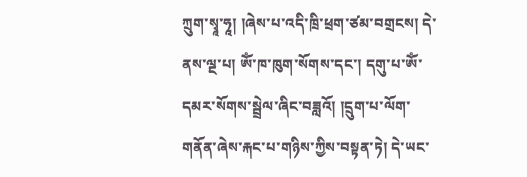ཀྲུག་སྭཱ་ཧཱ། །ཞེས་པ་འདི་ཁྲི་ཕྲག་ཙམ་བགྲངས། དེ་ནས་ལྔ་པ། ཨོཾ་ཁ་ཁུག་སོགས་དང་། དགུ་པ་ཨོཾ་དམར་སོགས་སྦྲེལ་ཞིང་བཟླའོ། །དྲུག་པ་ལོག་གནོན་ཞེས་རྐང་པ་གཉིས་ཀྱིས་བསྟན་ཏེ། དེ་ཡང་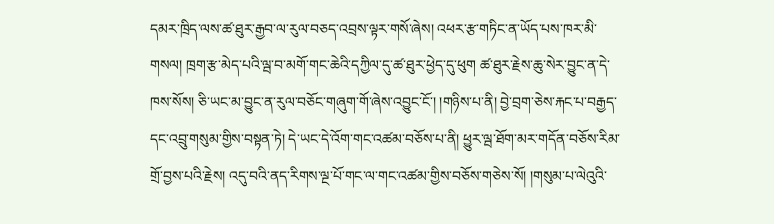དམར་ཁྲིད་ལས་ཚ་ཐུར་རྒྱབ་ལ་རུལ་བཅད་འབྲས་ལྟར་གསོ་ཞེས། འཕར་རྩ་གཏིང་ན་ཡོད་པས་ཁར་མི་གསལ། ཁྲག་རྩ་མེད་པའི་ལྦ་བ་མགོ་གང་ཆེའི་དཀྱིལ་དུ་ཚ་ཐུར་ཕྱེད་དུ་ཕུག ཚ་ཐུར་རྗེས་ཆུ་སེར་བྱུང་ན་དེ་ཁས་སོས། ཅི་ཡང་མ་བྱུང་ན་རུལ་བཅོང་གཞུག་གོ་ཞེས་འབྱུང་ངོ་། །གཉིས་པ་ནི། བྱེ་བྲག་ཅེས་རྐང་པ་བརྒྱད་དང་འབྲུ་གསུམ་གྱིས་བསྟན་ཏེ། དེ་ཡང་དེ་འོག་གང་འཚམ་བཅོས་པ་ནི། ཕྱུར་ལྦ་ཐོག་མར་གདོན་བཅོས་རིམ་གྲོ་བྱས་པའི་རྗེས། འདུ་བའི་ནད་རིགས་ལྔ་པོ་གང་ལ་གང་འཚམ་གྱིས་བཅོས་གཅེས་སོ། །གསུམ་པ་ལེའུའི་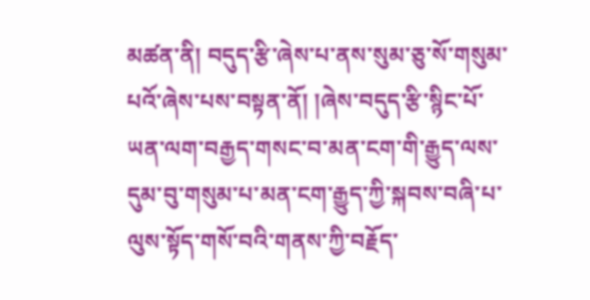མཚན་ནི། བདུད་རྩི་ཞེས་པ་ནས་སུམ་ཅུ་སོ་གསུམ་པའོ་ཞེས་པས་བསྟན་ནོ། །ཞེས་བདུད་རྩི་སྙིང་པོ་ཡན་ལག་བརྒྱད་གསང་བ་མན་ངག་གི་རྒྱུད་ལས་དུམ་བུ་གསུམ་པ་མན་ངག་རྒྱུད་ཀྱི་སྐབས་བཞི་པ་ལུས་སྟོད་གསོ་བའི་གནས་ཀྱི་བརྗོད་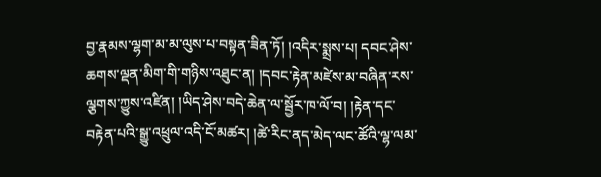བྱ་རྣམས་ལྷག་མ་མ་ལུས་པ་བསྟན་ཟིན་ཏོ། །འདིར་སྨྲས་པ། དབང་ཤེས་ཆགས་ལྡན་མིག་གི་གཉིས་འཐུང་ན། །དབང་རྟེན་མཛེས་མ་བཞིན་རས་ལྕགས་ཀྱུས་འཛིན། །ཡིད་ཤེས་བདེ་ཆེན་ལ་སྦྱོར་ཁ་ལོ་བ། །རྟེན་དང་བརྟེན་པའི་སྒྱུ་འཕྲུལ་འདི་ངོ་མཚར། །ཚེ་རིང་ནད་མེད་ལང་ཚོའི་ལྷ་ལམ་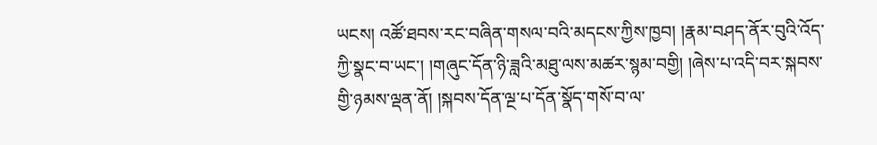ཡངས། འཚོ་ཐབས་རང་བཞིན་གསལ་བའི་མདངས་ཀྱིས་ཁྱབ། །རྣམ་བཤད་ནོར་བུའི་འོད་ཀྱི་སྣང་བ་ཡང་། །གཞུང་དོན་ཉི་ཟླའི་མཐུ་ལས་མཚར་སྙམ་བགྱི། །ཞེས་པ་འདི་བར་སྐབས་གྱི་ཉམས་ལྡན་ནོ། །སྐབས་དོན་ལྔ་པ་དོན་སྣོད་གསོ་བ་ལ་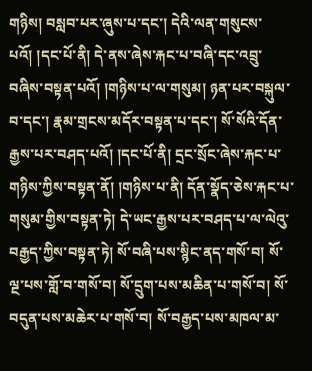གཉིས། བསླབ་པར་ཞུས་པ་དང་། དེའི་ལན་གསུངས་པའོ། །དང་པོ་ནི། དེ་ནས་ཞེས་རྐང་པ་བཞི་དང་འབྲུ་བཞིས་བསྟན་པའོ། །གཉིས་པ་ལ་གསུམ། ཉན་པར་བསྐུལ་བ་དང་། རྣམ་གྲངས་མདོར་བསྟན་པ་དང་། སོ་སོའི་དོན་རྒྱས་པར་བཤད་པའོ། །དང་པོ་ནི། དྲང་སྲོང་ཞེས་རྐང་པ་གཉིས་ཀྱིས་བསྟན་ནོ། །གཉིས་པ་ནི། དོན་སྣོད་ཅེས་རྐང་པ་གསུམ་གྱིས་བསྟན་ཏེ། དེ་ཡང་རྒྱས་པར་བཤད་པ་ལ་ལེའུ་བརྒྱད་ཀྱིས་བསྟན་ཏེ། སོ་བཞི་པས་སྙིང་ནད་གསོ་བ། སོ་ལྔ་པས་གློ་བ་གསོ་བ། སོ་དྲུག་པས་མཆིན་པ་གསོ་བ། སོ་བདུན་པས་མཆེར་པ་གསོ་བ། སོ་བརྒྱད་པས་མཁལ་མ་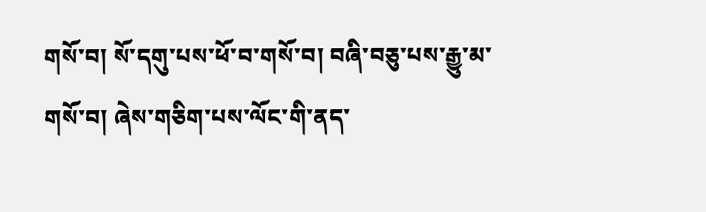གསོ་བ། སོ་དགུ་པས་ཕོ་བ་གསོ་བ། བཞི་བཅུ་པས་རྒྱུ་མ་གསོ་བ། ཞེས་གཅིག་པས་ལོང་གི་ནད་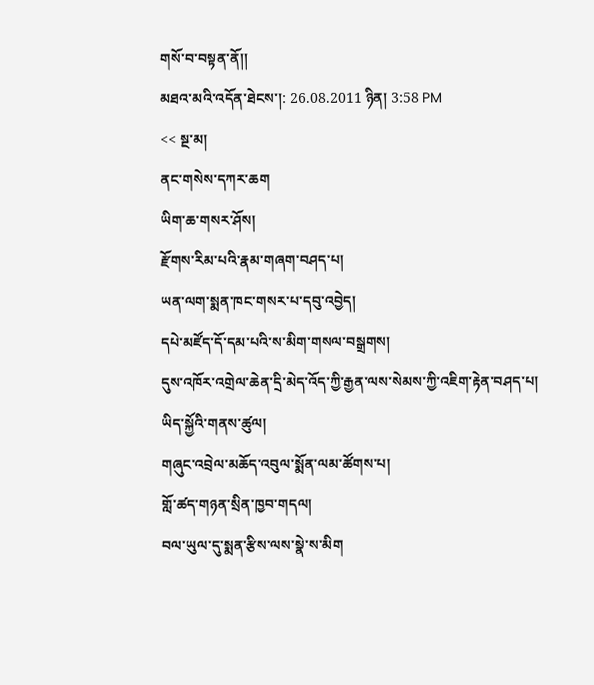གསོ་བ་བསྟན་ནོ།།
མཐའ་མའི་འདོན་ཐེངས་།: 26.08.2011 ཉིན། 3:58 PM
<< སྔ་མ།
ནང་གསེས་དཀར་ཆག
ཡིག་ཆ་གསར་ཤོས།
རྫོགས་རིམ་པའི་རྣམ་གཞག་བཤད་པ།
ཡན་ལག་སྨན་ཁང་གསར་པ་དབུ་འབྱེད།
དཔེ་མཛོད་དོ་དམ་པའི་ས་མིག་གསལ་བསྒྲགས།
དུས་འཁོར་འགྲེལ་ཆེན་དྲི་མེད་འོད་ཀྱི་རྒྱན་ལས་སེམས་ཀྱི་འཇིག་རྟེན་བཤད་པ།
ཡིད་སྐྱོའི་གནས་ཚུལ།
གཞུང་འབྲེལ་མཆོད་འབུལ་སྨོན་ལམ་ཚོགས་པ།
གློ་ཚད་གཉན་སྲིན་ཁྱབ་གདལ།
བལ་ཡུལ་དུ་སྨན་རྩིས་ལས་སྣེ་ས་མིག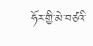ཧོར་གྱི་མེ་བཙའི་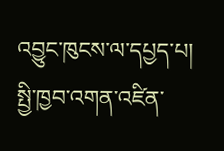འབྱུང་ཁུངས་ལ་དཔྱད་པ།
སྤྱི་ཁྱབ་འགན་འཛིན་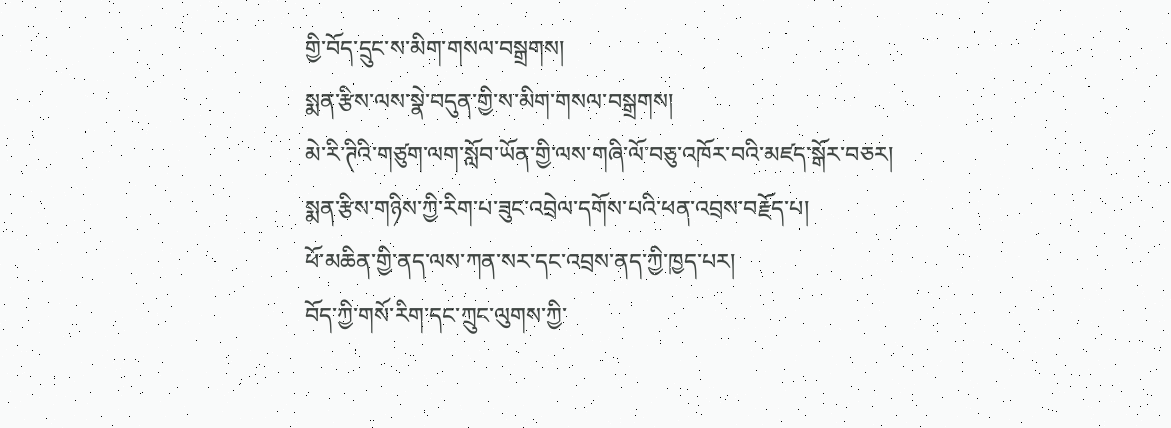གྱི་བོད་དྲུང་ས་མིག་གསལ་བསྒྲགས།
སྨན་རྩིས་ལས་སྣེ་བདུན་གྱི་ས་མིག་གསལ་བསྒྲགས།
མེ་རི་ཊིའི་གཙུག་ལག་སློབ་ཡོན་གྱི་ལས་གཞི་ལོ་བཅུ་འཁོར་བའི་མཛད་སྒོར་བཅར།
སྨན་རྩིས་གཉིས་ཀྱི་རིག་པ་ཟུང་འབྲེལ་དགོས་པའི་ཕན་འབྲས་བརྗོད་པ།
ཕོ་མཆིན་གྱི་ནད་ལས་ཀན་སར་དང་འབྲས་ནད་ཀྱི་ཁྱད་པར།
བོད་ཀྱི་གསོ་རིག་དང་ཀྲུང་ལུགས་ཀྱི་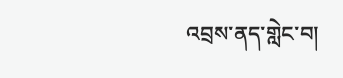འབྲས་ནད་གླེང་བ།